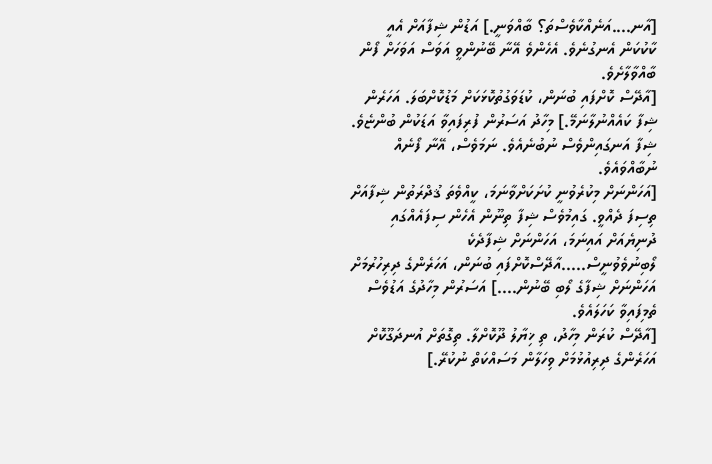[އާނ....އަނެއްކާވެސްތަ؟ ބާއްވަނީ.] އަޑުން ޝިފާއަށް އެއީ ކާކުކަން އެނގުނެވެ. އެހެންވެ އޭނާ ބޭނުންވީ އަވަސް އަވަހަށް ފޯން ބާއްވާލާށެވެ.
[އާދޭސް ކޮށްފައި ބުނަން، ކުޑަވަގުތުކޮޅަކަށް މަޑުކޮށްބަލަ. އަހަރެން ޝިފާ ކައެއްނުލާނަމޭ.] މިހާދު އަސަރުން ފުރިފައިވާ އަޑަކުން ބުންޏެވެ. ޝިފާ އަނގައިންވެސް ނުބުނެއެވެ. ނަމަވެސް، އޭނާ ފޯނެއް ނުބާއްވައެވެ.
[އަހަންނަށް މިކުރެވުނީ ކުށަކަށްވާނަމަ، ކީއްވެތަ ޤުދްރަތުން ޝިފާއަށް ތިސިފަ ދެއްވީ. ގައިމުވެސް ޝިފާ ތިނޫން އެހެން ސިފައެއްގައި ދުނިޔެއަށް އައިނަމަ، އަހަންނަށް ޝިފާދެކެ ލޯބިނުވެވުނީސް.....އާދޭސްކޮށްފައި ބުނަން، އަހަރެންގެ ދިރިހުރުމަށް އަހަންނަށް ޝިފާގެ ލޯބި ބޭނުން....] އަސަރުން މިހާދުގެ އަޑުވެސް ތެމިފައިވާ ކަހަލައެވެ.
[އާދޭސް ކުރަން މިހާދު، ތި ޚިޔާލު ދޫކޮށްލާ. ތިގޮތަށް އުނދަގޫކޮށް އަހަރެންގެ ދިރިއުޅުމަށް ވިހަލާން މަސައްކަތް ނުކުރޭ.]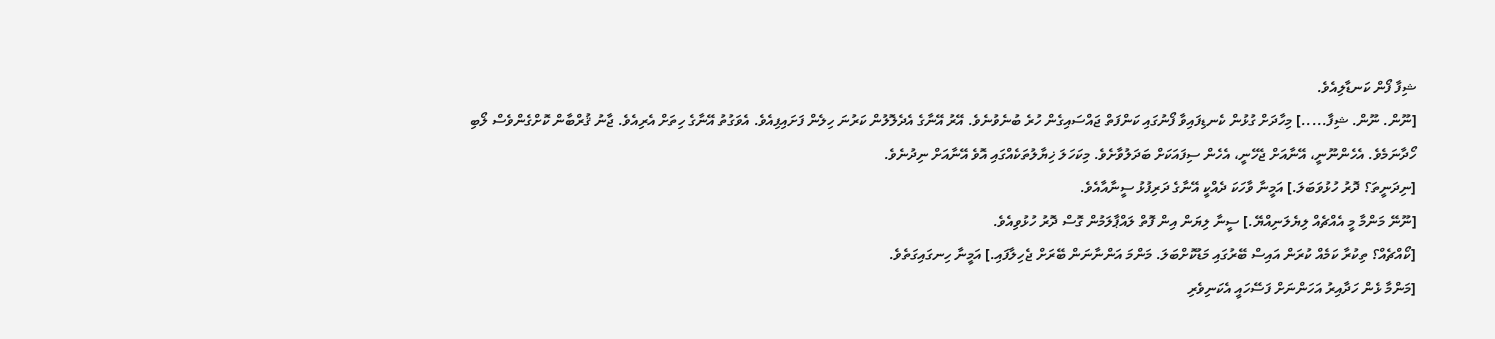ޝިފާ ފޯން ކަނޑާލިއެވެ.
[ނޫން. ނޫން. ޝިފާ.....] މިހާދަށް ގުޅުން ކެނޑިފައިވާ ފޯނުގައި ކަންފަތް ޖައްސައިގެން ހުރެ ބުނެވުނެވެ. އޭރު އޭނާގެ އެދެލޮލުން ކަރުނަ ހިލެން ފަށައިފިއެވެ. އެވަގުތު އޭނާގެ ހިތަށް އެރިއެވެ. ޖާނު ޤުރްބާން ކޮށްގެންވެސް ލޯބި ހޯދާނަމެވެ. އެހެންނޫނީ، އޭނާއަށް ޖެހޭނީ، އެހެން ސިފައަކަށް ބަދަލުވާށެވެ. މިކަހަލަ ޚިޔާލުތަކެއްގައި އޮވެ އޭނާއަށް ނިދުނެވެ.
[ނިދަނީތަ؟ ދޮރު ހުޅުވަބަލަ.] އަމީނާ ވާހަކަ ދެއްކީ އޭނާގެ ދަރިފުޅު ސީނާއާއެވެ.
[ނޫނޭ މަންމާ މީ އެއްޗެއް ލިޔެލަނިއްޔޭ.] ސީނާ ލިޔަން އިން ފޮތް ލައްޕާލަމުން ގޮސް ދޮރު ހުޅުވިއެވެ.
[ކޯއްޗެއް؟ ތިކުރާ ކަމެއް ކުރަން އައިސް ބޭރުގައި މަޑުކޮށްބަލަ. މަންމަ އަންނާނަން ބޭރަށް ޖެހިލާފައި.] އަމީނާ ހިނގައިގަތެވެ.
[މަންމާ ޅެން ހަދާއިރު އަހަންނަށް ފަސޭހައީ އެކަނިވެރި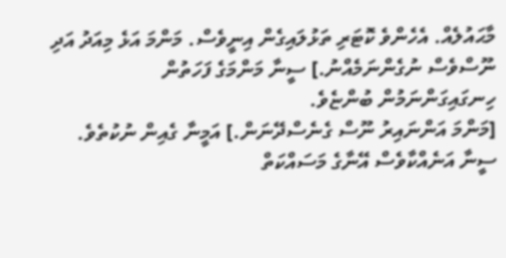މާޙައުލެއް. އެހެންވެ ކޮޓަރި ތަޅުލައިގެން އިނީވެސް. މަންމަ އަޅެ މިއަދު އަދި ނޫސްވެސް ނުގެންނަމެއްނު.] ސީނާ މަންމަގެ ފަހަތުން ހިނގައިގަންނަމުން ބުންޏެވެ.
[މަންމަ އަންނައިރު ނޫސް ގެނެސްދޭނަން.] އަމީނާ ގެއިން ނުކުތެވެ. ސީނާ އަނެއްކާވެސް އޭނާގެ މަސައްކަތް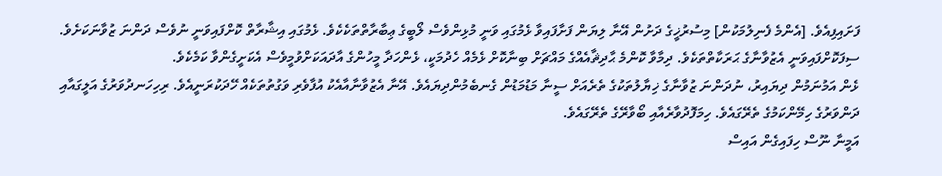ފަށައިފިއެވެ. [އެންމެ ފެނިލުމަކުން] މިސުރުޚީގެ ދަށުން އޭނާ ލިޔަން ފަށާފައިވާ ޅެމުގައި ވަނީ މުޅިންވެސް ލޯބީގެ ޢިބާރާތްތަކެކެވެ. ޅެމުގައި އިޝާރާތް ކޮށްފައިވަނީ ނުވެސް ދަންނަ ޒުވާނަކަށެވެ. ސިފަކޮށްފައިވަނީ އެޒުވާނާގެ ޙަރަކާތްތަކެވެ. ދިމާވާ ކޮންމެ ޙާދިޘާއެއްގެ މައްޗަށް ބިނާކޮށް ޅެމެއް ހެދުމަކީ، ޅެންހަދާ މީހުންގެ އާދައަކަށްވުމީވެސް އެކަށީގެންވާ ކަމެކެވެ.
ޅެން އަމުނަމުން ދިޔައިރު، ނުދަންނަ ޒުވާނާގެ ޚިޔާލުތަކުގެ ތެރެއަށް ސީނާ މަޑުމަޑުން ގެނބެމުންދިޔައެވެ. އޭނާ އެޒުވާނާއާއެކު އުފާވެރި ވަގުތުތަކެއް ހޭދަކުރަނީއެވެ. ރިހިހަނދުވަރުގެ އަލީގައާއި ދަންވަރުގެ ހިމޭންކަމުގެ ތެރޭގައެވެ. ހިމަފޮދުވާރެއާއި ބޯވާރޭގެ ތެރޭގައެވެ.
އަމީނާ ނޫސް ހިފައިގެން އައިސް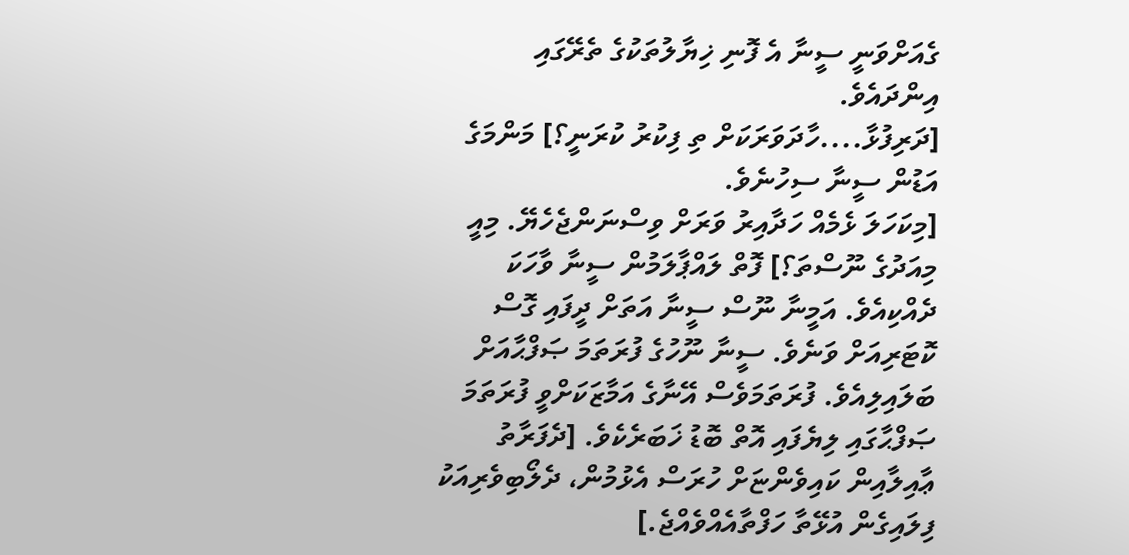ގެއަށްވަނީ ސީނާ އެ ފޮނި ޚިޔާލުތަކުގެ ތެރޭގައި އިންދައެވެ.
[ދަރިފުޅާ....ހާދަވަރަކަށް ތި ފިކުރު ކުރަނީ؟] މަންމަގެ އަޑުން ސީނާ ސިހުނެވެ.
[މިކަހަލަ ޅެމެއް ހަދާއިރު ވަރަށް ވިސްނަންޖެހެޔޭ. މިއީ މިއަދުގެ ނޫސްތަ؟] ފޮތް ލައްޕާލަމުން ސީނާ ވާހަކަ ދެއްކިއެވެ. އަމީނާ ނޫސް ސީނާ އަތަށް ދީފައި ގޮސް ކޮޓަރިއަށް ވަނެވެ. ސީނާ ނޫހުގެ ފުރަތަމަ ޞަފްޙާއަށް ބަލައިލިއެވެ. ފުރަތަމަވެސް އޭނާގެ އަމާޒަކަށްވީ ފުރަތަމަ ޞަފްޙާގައި ލިޔެފައި އޮތް ބޮޑު ޚަބަރެކެވެ. [ދެފަރާތު ޢާއިލާއިން ކައިވެންޏަށް ހުރަސް އެޅުމުން، ދެލޯބިވެރިއަކު ފިލައިގެން އުޅޭތާ ހަފްތާއެއްވެއްޖެ.]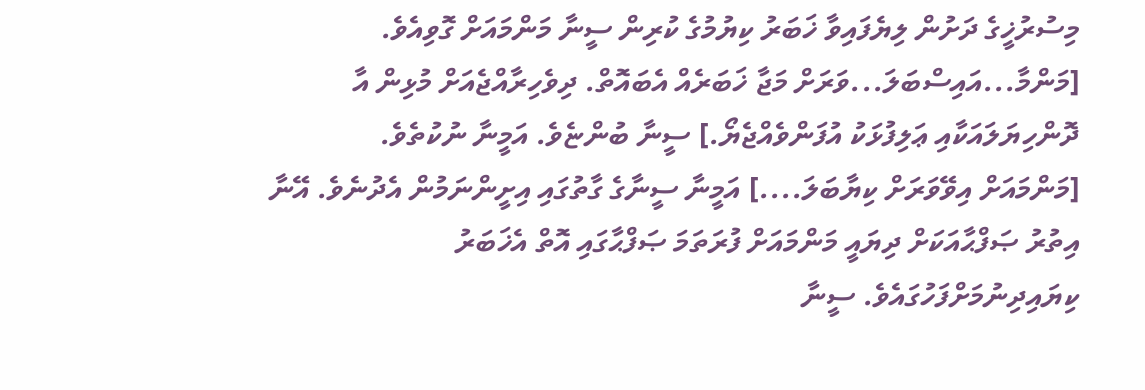މިސުރުޚީގެ ދަށުން ލިޔެފައިވާ ޚަބަރު ކިޔުމުގެ ކުރިން ސީނާ މަންމައަށް ގޮވިއެވެ.
[މަންމާ...އައިސްބަލަ...ވަރަށް މަޖާ ޚަބަރެއް އެބައޮތް. ދިވެހިރާއްޖެއަށް މުޅިން އާ ދޮންހިޔަލައަކާއި ޢަލިފުޅަކު އުފަންވެއްޖެޔޯ.] ސީނާ ބުންޏެވެ. އަމީނާ ނުކުތެވެ.
[މަންމައަށް އިވޭވަރަށް ކިޔާބަލަ....] އަމީނާ ސީނާގެ ގާތުގައި އިށީންނަމުން އެދުނެވެ. އޭނާ އިތުރު ޞަފްޙާއަކަށް ދިޔައީ މަންމައަށް ފުރަތަމަ ޞަފްޙާގައި އޮތް އެޚަބަރު ކިޔައިދިނުމަށްފަހުގައެވެ. ސީނާ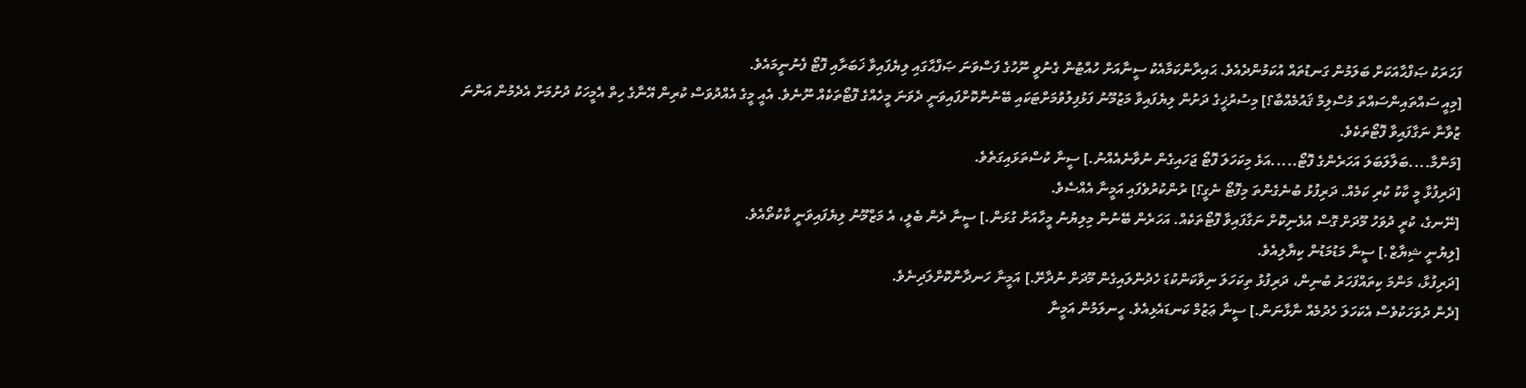ފަހަރަކު ޞަފްޙާއަކަށް ބަލަމުން ގަނޑުތައް އުކަމުންދެއެވެ. ޙައިރާންކަމާއެކު ސީނާއަށް ހުއްޓުން ގެނުވީ ނޫހުގެ ފަސްވަނަ ޞަފްޙާގައި ލިޔެފައިވާ ޚަބަރާއި ފޮޓޯ ފެނުނީމައެވެ.
[މިއީ ސައްތައިންސައްތަ މުސްލިމް ޤައުމެއްބާ؟] މިސުރުޚީގެ ދަށުން ލިޔެފައިވާ މަޒުމޫނު ފަޅުފިލުވުމަށްޓަކައި ބޭނުންކޮށްފައިވަނީ ދެވަނަ މީހެއްގެ ފޮޓޯތަކެއް ނޫނެވެ. އެއީ މީގެ އެއްދުވަސް ކުރިން އޭނާގެ ހިތް އެމީހަކު ދުށުމަށް އެދެމުން އަންނަ ޒުވާނާ ނަގާފައިވާ ފޮޓޯތަކެވެ.
[މަންމާ....ބަލާލަބަލަ އަހަރެންގެ ފޮޓޯ.....އަޅެ މިކަހަލަ ފޮޓޯ ޖަހައިގެން ނުވާނެއެއްނު.] ސީނާ ކުސްތަޅައިގަތެވެ.
[ދަރިފުޅާ މީ ކާކު ކުރި ކަމެއް. ދަރިފުޅު ބުނެގެންތަ މިފޮޓޯ ނެގީ؟] ރުންކުރުވެފައި އަމީނާ އެއްސެވެ.
[ނޭނގެ، ކުރީ ދުވަހު މޫދަށް ގޮސް އުޅެނިކޮށް ނަގާފައިވާ ފޮޓޯތަކެއް. އަހަރެން ބޭނުން މިލިޔުނު މީހާއަށް ގުޅަން.] ސީނާ ދެން ބެލީ، އެ މަޒްމޫނު ލިޔެފައިވަނީ ކާކުތޯއެވެ.
[ލިޔުނީ ޝިޔާޒް.] ސީނާ މަޑުމަޑުން ކިޔާލިއެވެ.
[ދަރިފުޅާ، މަންމަ ކިތައްފަހަރު ބުނިން، ދަރިފުޅު ތިކަހަލަ ނިވާކަންކުޑަ ހެދުންލައިގެން މޫދަށް ނުދާށޭ.] އަމީނާ ހަނދާންކޮށްލަދިނެވެ.
[ދެން ދުވަހަކުވެސް އެކަހަލަ ހެދުމެއް ނާޅާނަން.] ސީނާ ޢަޒުމް ކަނޑައެޅިއެވެ. ހީނލަމުން އަމީނާ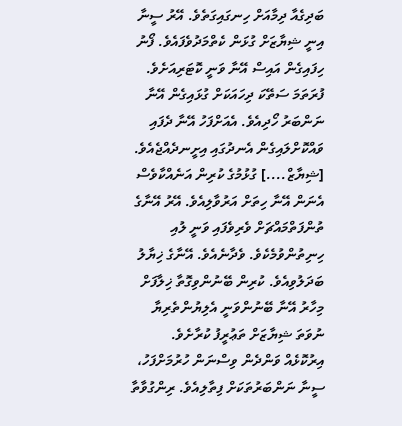ބަދިގެއާ ދިމާއަށް ހިނގައިގަތެވެ. އޭރު ސީނާ އިނީ ޝިޔާޒަށް ގުޅަން ކެތްމަދުވެފައެވެ. ފޯނު ހިފައިގެން އައިސް އޭނާ ވަނީ ކޮޓަރިއަށެވެ.
ފުރަތަމަ ސަތޭކަ ދިހައަކަށް ގުޅައިގެން އޭނާ ނަންބަރު ހޯދިއެވެ. އެއަށްފަހު އޭނާ ދެފައި ވައްކޮށްލައިގެން އެނދުގައި އިށީނދެއްޖެއެވެ.
[ޝިޔާޒް....] ގުޅުމުގެ ކުރިން އަނެއްކާވެސް އެނަން އޭނާ ހިތަށް އަރުވާލިއެވެ. އޭރު އޭނާގެ ތުންފަތްމައްޗަށް ވެރިވެފައި ވަނީ ލުއި ހިނިތުންވުމެކެވެ. ވެދާނެއެވެ. އޭނާގެ ޚިޔާލު ބަދަލުވިއެވެ. ކުރިން ބޭނުންވިގޮތާ ޚިލާފަށް މިހާރު އޭނާ ބޭނުންވަނީ އެލިޔުންތެރިޔާ ނުވަތަ ޝިޔާޒަށް ތަޢުރީފު ކުރާށެވެ.
އިރުކޮޅެއް ވަންދެން ވިސްނަން ހުރުމަށްފަހު، ސީނާ ނަންބަރުތަކަށް ފިތާލިއެވެ. ރިންގުވާތާ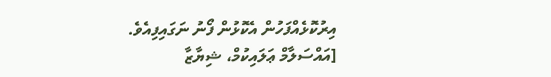އިރުކޮޅެއްފަހުން އެކޮޅުން ފޯނު ނަގައިފިއެވެ.
[އައްސަލާމް ޢަލައިކުމް، ޝިޔާޒާ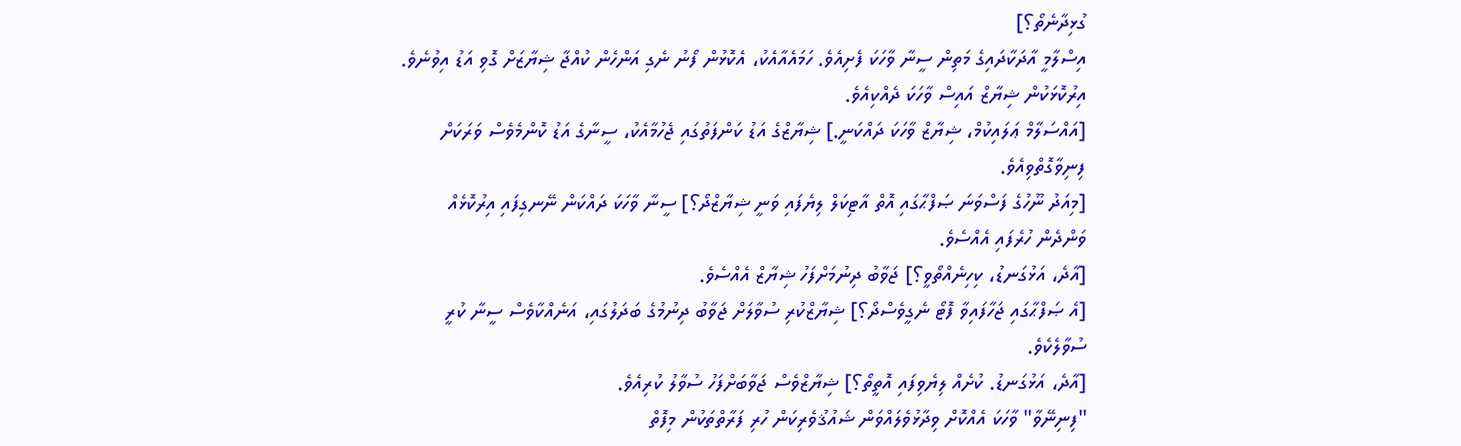ގުޅިދާނެތޯ؟]
އިސްލާމީ އާދަކާދައިގެ މަތިން ސީނާ ވާހަކަ ފެށިއެވެ. ހަމައެއާއެކު، އެކޮޅުން ފޯނު ނެގި އަންހެން ކުއްޖާ ޝިޔާޒަށް ގޮވި އަޑު އިވުނެވެ. އިރުކޮޅަކުން ޝިޔާޒް އައިސް ވާހަކަ ދެއްކިއެވެ.
[އައްސަލާމް ޢަލައިކުމް، ޝިޔާޒް ވާހަކަ ދައްކަނީ.] ޝިޔާޒްގެ އަޑު ކަންފަތުގައި ޖެހުމާއެކު، ސީނާގެ އަޑު ކޮންމެވެސް ވަރަކަށް ފިނިވާގޮތްވިއެވެ.
[މިއަދު ނޫހުގެ ފަސްވަނަ ޞަފްޙާގައި އޮތް އާޓިކަލް ލިޔެފައި ވަނީ ޝިޔާޒްދޯ؟] ސީނާ ވާހަކަ ދައްކަން ނޭނގިފައި އިރުކޮޅެއް ވަންދެން ހުރެފައި އެއްސެވެ.
[އާދެ، އަޅުގަނޑު، ކިހިނެއްތޯވީ؟] ޖަވާބު ދިނުމަށްފަހު ޝިޔާޒް އެއްސެވެ.
[އެ ޞަފްޙާގައި ޖަހާފައިވާ ފޮޓޯ ނެގީވެސްދޯ؟] ޝިޔާޒްކުރި ސުވާލަށް ޖަވާބު ދިނުމުގެ ބަދަލުގައި، އަނެއްކާވެސް ސީނާ ކުރީ ސުވާލެކެވެ.
[އާދެ، އަޅުގަނޑު. ކުށެއް ލިޔެވިފައި އޮތީތޯ؟] ޝިޔާޒްވެސް ޖަވާބަށްފަހު ސުވާލު ކުރިއެވެ.
"ފިނިނޭވާ" ވާހަކަ އެއްކޮށް ވިދާޅުވެލައްވަން ޝައުޤުވެރިކަން ހުރި ފަރާތްތަކުން މިފޮތް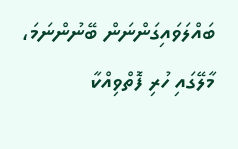ބައްލަވައިގަންނަން ބޭނުންނަމަ، މާލޭގައި ހުރި ފޮތްވިއްކާ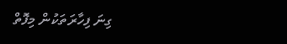ގިނަ ފިހާރަތަކުން މިފޮތް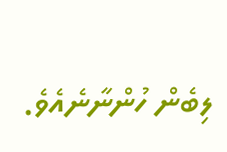ލިބެން ހުންނާނެއެވެ.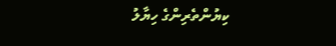ކިޔުންތެރިންގެ ހިޔާލު